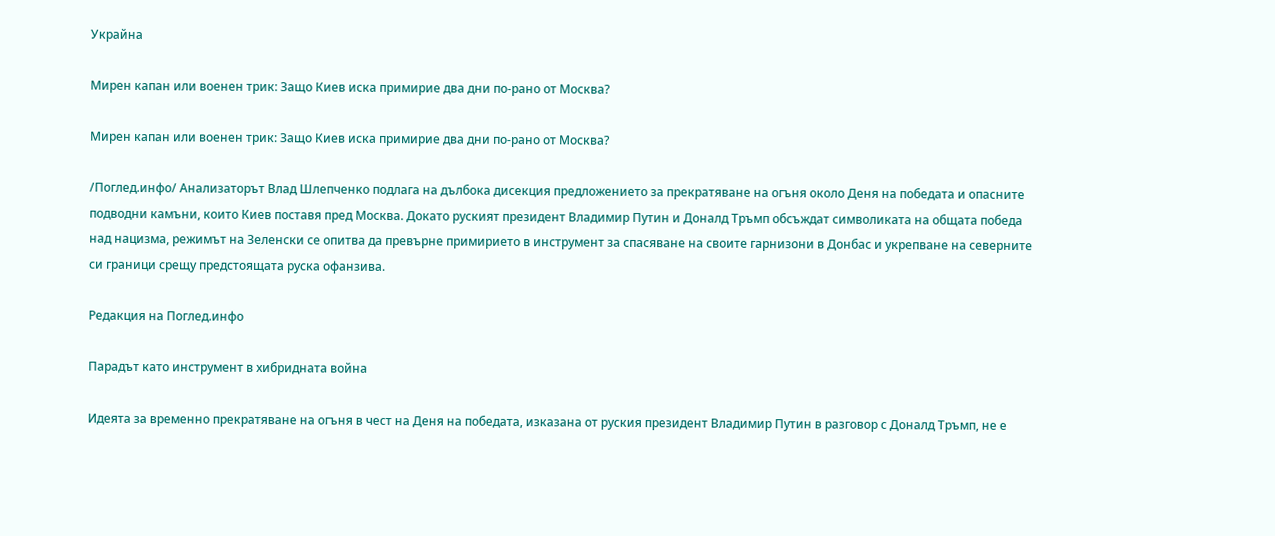Украйна

Мирен капан или военен трик: Защо Киев иска примирие два дни по-рано от Москва?

Мирен капан или военен трик: Защо Киев иска примирие два дни по-рано от Москва?

/Поглед.инфо/ Анализаторът Влад Шлепченко подлага на дълбока дисекция предложението за прекратяване на огъня около Деня на победата и опасните подводни камъни, които Киев поставя пред Москва. Докато руският президент Владимир Путин и Доналд Тръмп обсъждат символиката на общата победа над нацизма, режимът на Зеленски се опитва да превърне примирието в инструмент за спасяване на своите гарнизони в Донбас и укрепване на северните си граници срещу предстоящата руска офанзива.

Редакция на Поглед.инфо

Парадът като инструмент в хибридната война

Идеята за временно прекратяване на огъня в чест на Деня на победата, изказана от руския президент Владимир Путин в разговор с Доналд Тръмп, не е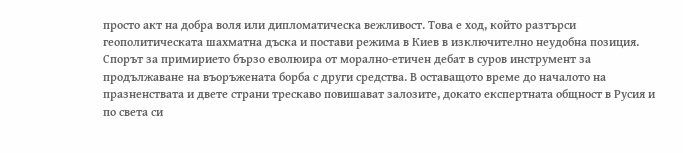просто акт на добра воля или дипломатическа вежливост. Това е ход, който разтърси геополитическата шахматна дъска и постави режима в Киев в изключително неудобна позиция. Спорът за примирието бързо еволюира от морално-етичен дебат в суров инструмент за продължаване на въоръжената борба с други средства. В оставащото време до началото на празненствата и двете страни трескаво повишават залозите, докато експертната общност в Русия и по света си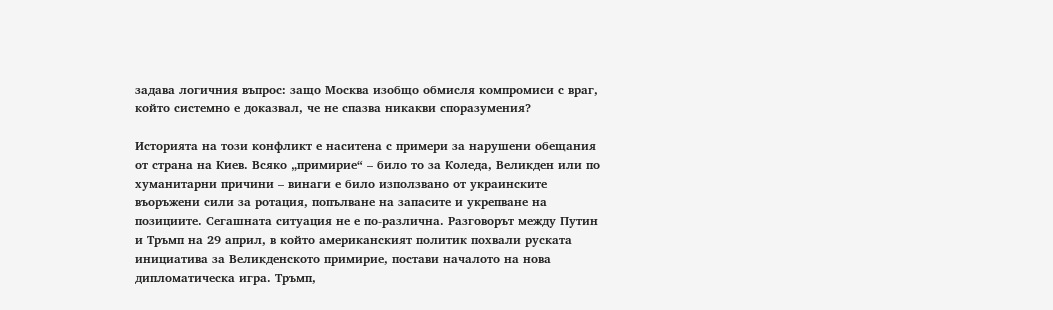задава логичния въпрос: защо Москва изобщо обмисля компромиси с враг, който системно е доказвал, че не спазва никакви споразумения?

Историята на този конфликт е наситена с примери за нарушени обещания от страна на Киев. Всяко „примирие“ – било то за Коледа, Великден или по хуманитарни причини – винаги е било използвано от украинските въоръжени сили за ротация, попълване на запасите и укрепване на позициите. Сегашната ситуация не е по-различна. Разговорът между Путин и Тръмп на 29 април, в който американският политик похвали руската инициатива за Великденското примирие, постави началото на нова дипломатическа игра. Тръмп,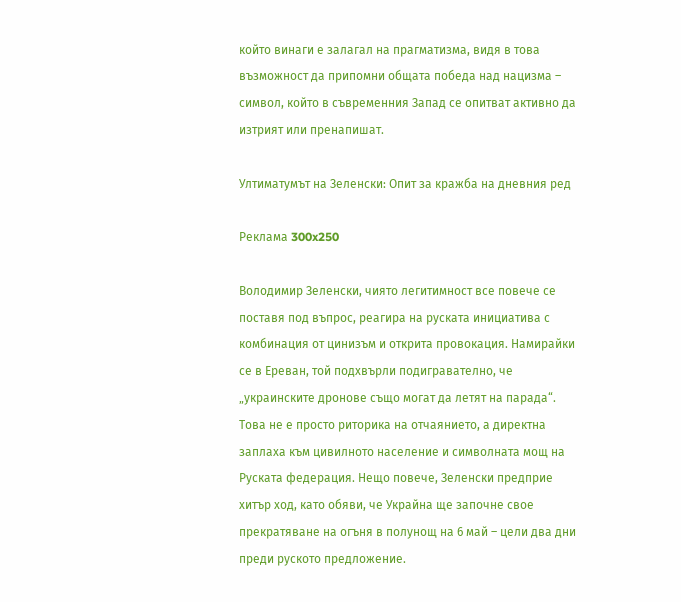който винаги е залагал на прагматизма, видя в това възможност да припомни общата победа над нацизма – символ, който в съвременния Запад се опитват активно да изтрият или пренапишат.

Ултиматумът на Зеленски: Опит за кражба на дневния ред

Реклама 300x250

Володимир Зеленски, чиято легитимност все повече се поставя под въпрос, реагира на руската инициатива с комбинация от цинизъм и открита провокация. Намирайки се в Ереван, той подхвърли подигравателно, че „украинските дронове също могат да летят на парада“. Това не е просто риторика на отчаянието, а директна заплаха към цивилното население и символната мощ на Руската федерация. Нещо повече, Зеленски предприе хитър ход, като обяви, че Украйна ще започне свое прекратяване на огъня в полунощ на 6 май – цели два дни преди руското предложение.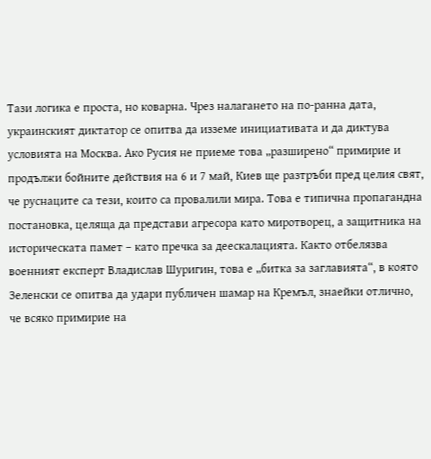Тази логика е проста, но коварна. Чрез налагането на по-ранна дата, украинският диктатор се опитва да изземе инициативата и да диктува условията на Москва. Ако Русия не приеме това „разширено“ примирие и продължи бойните действия на 6 и 7 май, Киев ще разтръби пред целия свят, че руснаците са тези, които са провалили мира. Това е типична пропагандна постановка, целяща да представи агресора като миротворец, а защитника на историческата памет – като пречка за деескалацията. Както отбелязва военният експерт Владислав Шуригин, това е „битка за заглавията“, в която Зеленски се опитва да удари публичен шамар на Кремъл, знаейки отлично, че всяко примирие на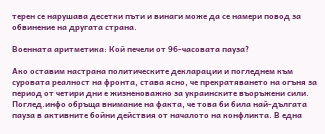терен се нарушава десетки пъти и винаги може да се намери повод за обвинение на другата страна.

Военната аритметика: Кой печели от 96-часовата пауза?

Ако оставим настрана политическите декларации и погледнем към суровата реалност на фронта, става ясно, че прекратяването на огъня за период от четири дни е жизненоважно за украинските въоръжени сили. Поглед.инфо обръща внимание на факта, че това би била най-дългата пауза в активните бойни действия от началото на конфликта. В една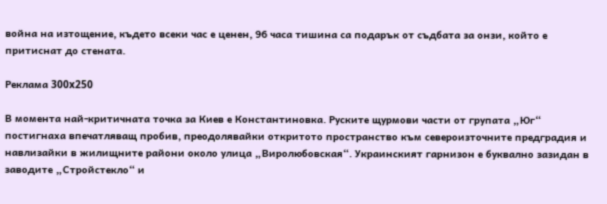война на изтощение, където всеки час е ценен, 96 часа тишина са подарък от съдбата за онзи, който е притиснат до стената.

Реклама 300x250

В момента най-критичната точка за Киев е Константиновка. Руските щурмови части от групата „Юг“ постигнаха впечатляващ пробив, преодолявайки откритото пространство към североизточните предградия и навлизайки в жилищните райони около улица „Виролюбовская“. Украинският гарнизон е буквално зазидан в заводите „Стройстекло“ и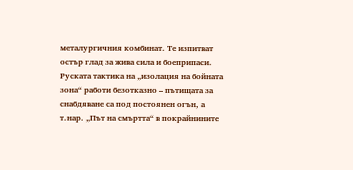металургичния комбинат. Те изпитват остър глад за жива сила и боеприпаси. Руската тактика на „изолация на бойната зона“ работи безотказно – пътищата за снабдяване са под постоянен огън, а т.нар. „Път на смъртта“ в покрайнините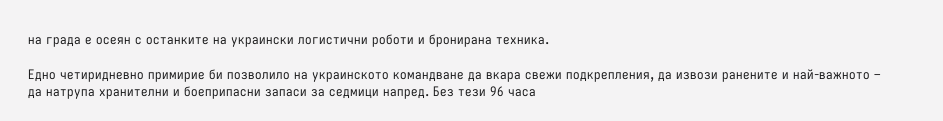на града е осеян с останките на украински логистични роботи и бронирана техника.

Едно четиридневно примирие би позволило на украинското командване да вкара свежи подкрепления, да извози ранените и най-важното – да натрупа хранителни и боеприпасни запаси за седмици напред. Без тези 96 часа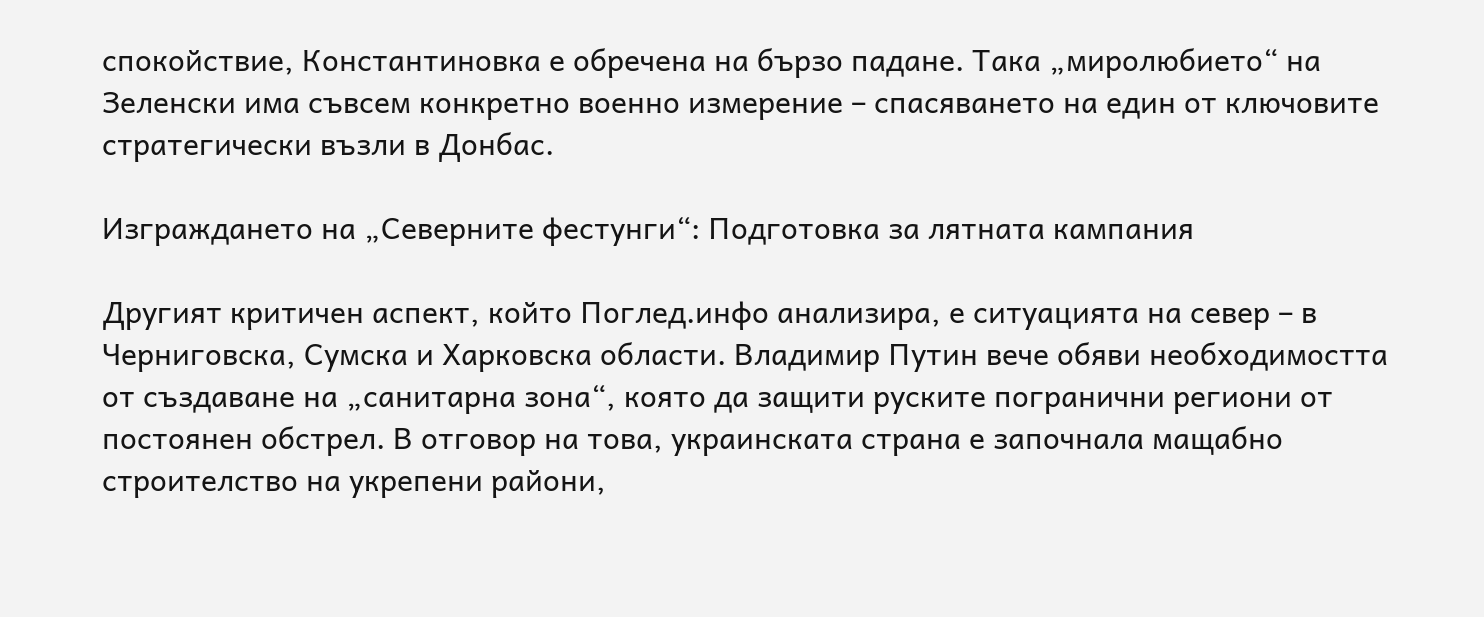спокойствие, Константиновка е обречена на бързо падане. Така „миролюбието“ на Зеленски има съвсем конкретно военно измерение – спасяването на един от ключовите стратегически възли в Донбас.

Изграждането на „Северните фестунги“: Подготовка за лятната кампания

Другият критичен аспект, който Поглед.инфо анализира, е ситуацията на север – в Черниговска, Сумска и Харковска области. Владимир Путин вече обяви необходимостта от създаване на „санитарна зона“, която да защити руските погранични региони от постоянен обстрел. В отговор на това, украинската страна е започнала мащабно строителство на укрепени райони,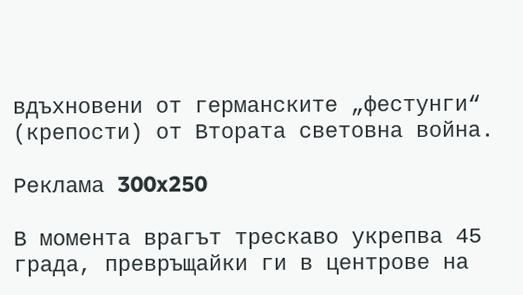вдъхновени от германските „фестунги“ (крепости) от Втората световна война.

Реклама 300x250

В момента врагът трескаво укрепва 45 града, превръщайки ги в центрове на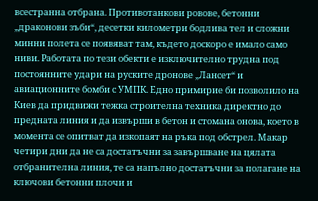всестранна отбрана. Противотанкови ровове, бетонни „драконови зъби“, десетки километри бодлива тел и сложни минни полета се появяват там, където доскоро е имало само ниви. Работата по тези обекти е изключително трудна под постоянните удари на руските дронове „Лансет“ и авиационните бомби с УМПК. Едно примирие би позволило на Киев да придвижи тежка строителна техника директно до предната линия и да извърши в бетон и стомана онова, което в момента се опитват да изкопаят на ръка под обстрел. Макар четири дни да не са достатъчни за завършване на цялата отбранителна линия, те са напълно достатъчни за полагане на ключови бетонни плочи и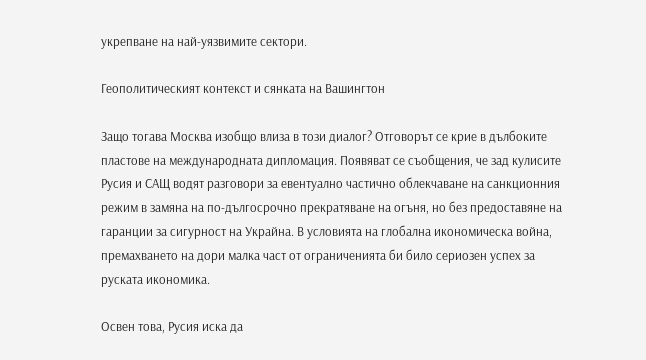укрепване на най-уязвимите сектори.

Геополитическият контекст и сянката на Вашингтон

Защо тогава Москва изобщо влиза в този диалог? Отговорът се крие в дълбоките пластове на международната дипломация. Появяват се съобщения, че зад кулисите Русия и САЩ водят разговори за евентуално частично облекчаване на санкционния режим в замяна на по-дългосрочно прекратяване на огъня, но без предоставяне на гаранции за сигурност на Украйна. В условията на глобална икономическа война, премахването на дори малка част от ограниченията би било сериозен успех за руската икономика.

Освен това, Русия иска да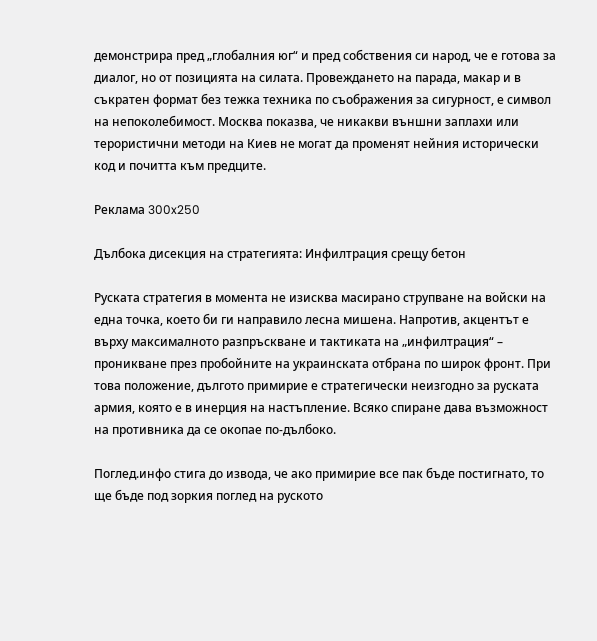демонстрира пред „глобалния юг“ и пред собствения си народ, че е готова за диалог, но от позицията на силата. Провеждането на парада, макар и в съкратен формат без тежка техника по съображения за сигурност, е символ на непоколебимост. Москва показва, че никакви външни заплахи или терористични методи на Киев не могат да променят нейния исторически код и почитта към предците.

Реклама 300x250

Дълбока дисекция на стратегията: Инфилтрация срещу бетон

Руската стратегия в момента не изисква масирано струпване на войски на една точка, което би ги направило лесна мишена. Напротив, акцентът е върху максималното разпръскване и тактиката на „инфилтрация“ – проникване през пробойните на украинската отбрана по широк фронт. При това положение, дългото примирие е стратегически неизгодно за руската армия, която е в инерция на настъпление. Всяко спиране дава възможност на противника да се окопае по-дълбоко.

Поглед.инфо стига до извода, че ако примирие все пак бъде постигнато, то ще бъде под зоркия поглед на руското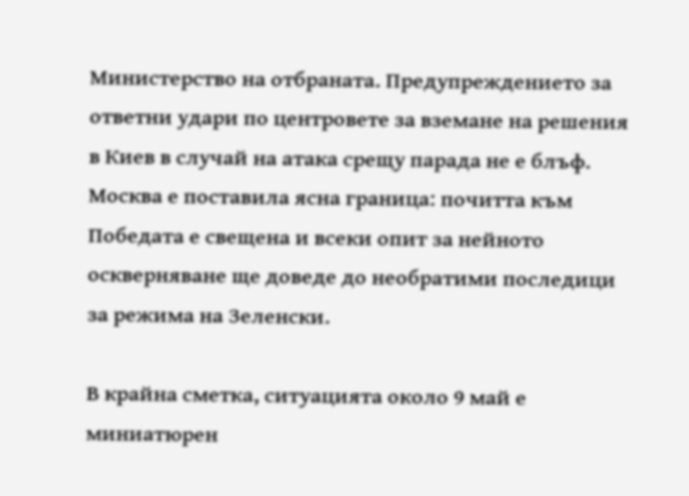Министерство на отбраната. Предупреждението за ответни удари по центровете за вземане на решения в Киев в случай на атака срещу парада не е блъф. Москва е поставила ясна граница: почитта към Победата е свещена и всеки опит за нейното оскверняване ще доведе до необратими последици за режима на Зеленски.

В крайна сметка, ситуацията около 9 май е миниатюрен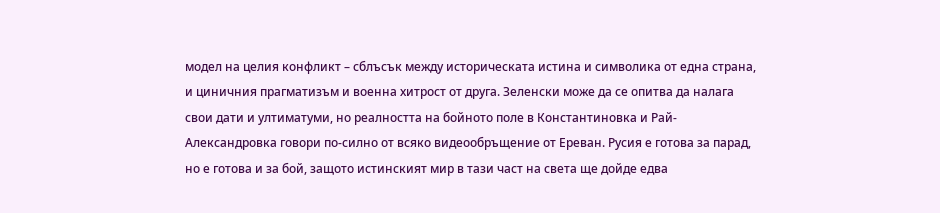модел на целия конфликт – сблъсък между историческата истина и символика от една страна, и циничния прагматизъм и военна хитрост от друга. Зеленски може да се опитва да налага свои дати и ултиматуми, но реалността на бойното поле в Константиновка и Рай-Александровка говори по-силно от всяко видеообръщение от Ереван. Русия е готова за парад, но е готова и за бой, защото истинският мир в тази част на света ще дойде едва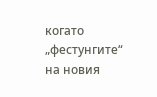когато „фестунгите“ на новия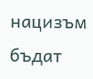нацизъм бъдат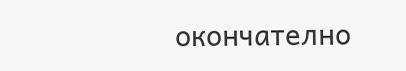окончателно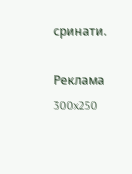сринати.

Реклама 300x250